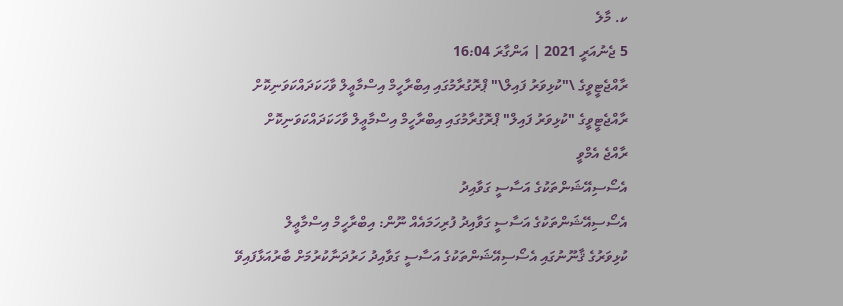ކ. މާލެ
5 ޖެނުއަރީ 2021 | އަންގާރަ 16:04
ރާއްޖެޓީވީގެ \"ކުޅިވަރު ފައިލް\" ޕްރޮގުރާމުގައި އިބްރާހީމް އިސްމާޢީލް ވާހަކަދައްކަވަނިކޮށް
ރާއްޖެޓީވީގެ "ކުޅިވަރު ފައިލް" ޕްރޮގުރާމުގައި އިބްރާހީމް އިސްމާޢީލް ވާހަކަދައްކަވަނިކޮށް
ރާއްޖެ އެމްވީ
އެސޯސިއޭޝަންތަކުގެ އަސާސީ ގަވާއިދު
އެސޯސިއޭޝަންތަކުގެ އަސާސީ ގަވާއިދު ފުރިހަމައެއް ނޫން: އިބްރާހީމް އިސްމާޢީލް
ކުޅިވަރުގެ ޤާނޫނުގައި އެސޯސިއޭޝަންތަކުގެ އަސާސީ ގަވާއިދު ހަރުދަނާކުރުމަށް ބާރުއަޅާފައިވޭ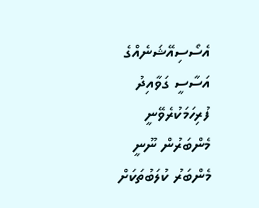އެސޯސިއޭޝަނެއްގެ އަސާސީ ގަވާއިދު ފުރިހަމަކުރެވޭނީ މެންބަރުން ނޫނީ މެންބަރު ކުލަބުތަކަށް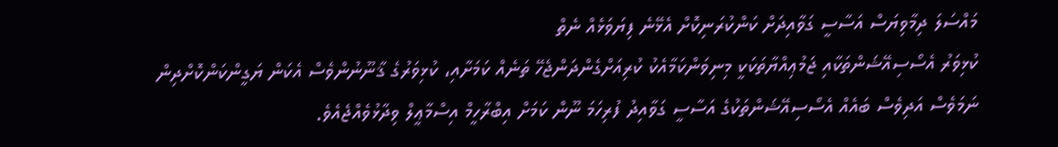މައްސަލަ ދިމާވިޔަސް އަސާސީ ގަވާއިދަށް ކަންކުރަނިކޮށް އެޅޭނެ ފިޔަވަޅެއް ނެތް
ކުޅިވަރު އެސޯސިއޭޝަންތަކާއި ޖަމުޢިއްޔާތަކަކީ މިނިވަންކަމާއެކު ކުރިއަށްގެންދަންޖެހޭ ތަނެއް ކަމަށާއި، ކުޅިވަރުގެ ޤާނޫނުންވެސް އެކަން ޔަގީންކަންކޮށްދިން ނަމަވެސް އަދިވެސް ބައެއް އެސޯސިއޭޝަންތަކުގެ އަސާސީ ގަވާއިދު ފުރިހަމަ ނޫން ކަމަށް އިބްރާހީމް އިސްމާޢީލް ވިދާޅުވެއްޖެއެވެ.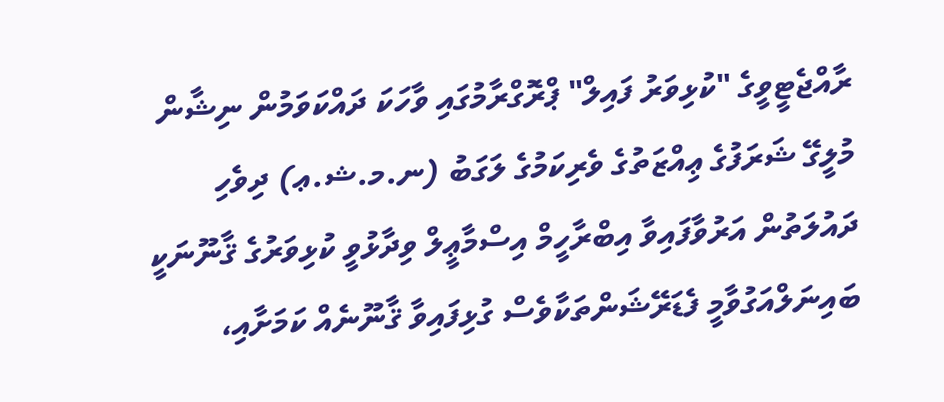ރާއްޖެޓީވީގެ "ކުޅިވަރު ފައިލް" ޕްރޮގްރާމުގައި ވާހަކަ ދައްކަވަމުން ނިޝާން މުލީގޭ ޝަރަފުގެ ޢިއްޒަތުގެ ވެރިކަމުގެ ލަގަބު (ނ.މ.ޝ.ޢ) ދިވެހި ދައުލަތުން އަރުވާފައިވާ އިބްރާހީމް އިސްމާޢީލް ވިދާޅުވީ ކުޅިވަރުގެ ޤާނޫނަކީ ބައިނަލްއަގުވާމީ ފެޑަރޭޝަންތަކާވެސް ގުޅިފައިވާ ޤާނޫނެއް ކަމަށާއި،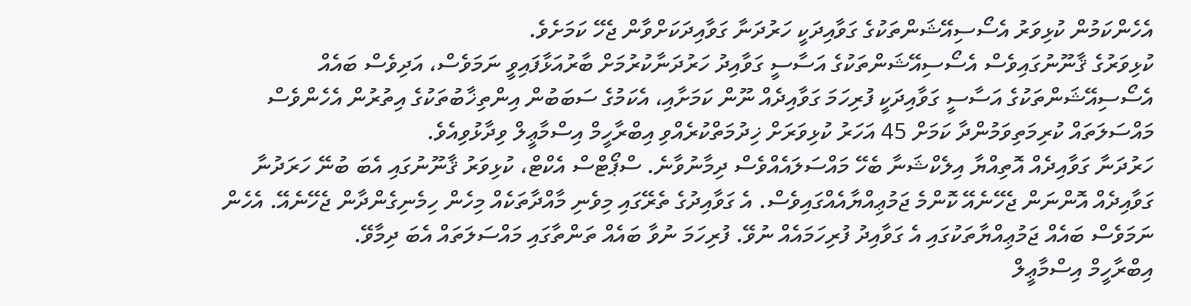އެހެންކަމުން ކުޅިވަރު އެސޯސިއޭޝަންތަކުގެ ގަވާއިދަކީ ހަރުދަނާ ގަވާއިދަކަށްވާން ޖެހޭ ކަމަށެވެ.
ކުޅިވަރުގެ ޤާނޫނުގައިވެސް އެސޯސިއޭޝަންތަކުގެ އަސާސީ ގަވާއިދު ހަރުދަނާކުރުމަށް ބާރުއަޅާފައިވީ ނަމަވެސް، އަދިވެސް ބައެއް އެސޯސިއޭޝަންތަކުގެ އަސާސީ ގަވާއިދަކީ ފުރިހަމަ ގަވާއިދެއް ނޫން ކަމަށާއި، އެކަމުގެ ސަބަބުން އިންތިޚާބުތަކުގެ އިތުރުން އެހެންވެސް މައްސަލަތައް ކުރިމަތިވަމުންދާ ކަމަށް 45 އަހަރު ކުޅިވަރަށް ޚިދުމަތްކުރެއްވި އިބްރާހީމް އިސްމާޢީލް ވިދާޅުވިއެވެ.
ހަރުދަނާ ގަވާއިދެއް އޮތިއްޔާ އިލެކްޝަނާ ބެހޭ މައްސަލައެއްވެސް ދިމާނުވާނެ. ސްޕޯޓްސް އެކްޓް، ކުޅިވަރު ޤާނޫނުގައި އެބަ ބުނޭ ހަރަދުނާ ގަވާއިދެއް އޮންނަން ޖެހޭނެއޭ ކޮންމެ ޖަމުޢިއްޔާއެއްގައިވެސް. އެ ގަވާއިދުގެ ތެރޭގައި މިވެނި މާއްދާތަކެއް މިހެން ހިމެނިގެންދާން ޖެހޭނެއޭ. އެހެން ނަމަވެސް ބައެއް ޖަމުޢިއްޔާތަކުގައި އެ ގަވާއިދު ފުރިހަމައެއް ނުވޭ. ފުރިހަމަ ނުވާ ބައެއް ތަންތާގައި މައްސަލަތައް އެބަ ދިމާވޭ.
އިބްރާހީމް އިސްމާޢީލް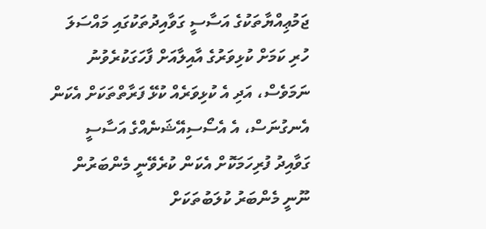ޖަމުޢިއްޔާތަކުގެ އަސާސީ ގަވާއިދުތަކުގައި މައްސަލަ ހުރި ކަމަށް ކުޅިވަރުގެ އާއިލާއަށް ފާހަގަކުރެވުނު ނަމަވެސް، އަދި އެ ކުޅިވަރެއް ކުޅޭ ފަރާތްތަކަށް އެކަން އެނގުނަސް، އެ އެސޯސިއޭޝަނެއްގެ އަސާސީ ގަވާއިދު ފުރިހަމަކޮށް އެކަން ކުރެވޭނީ މެންބަރުން ނޫނީ މެންބަރު ކުލަބުތަކަށް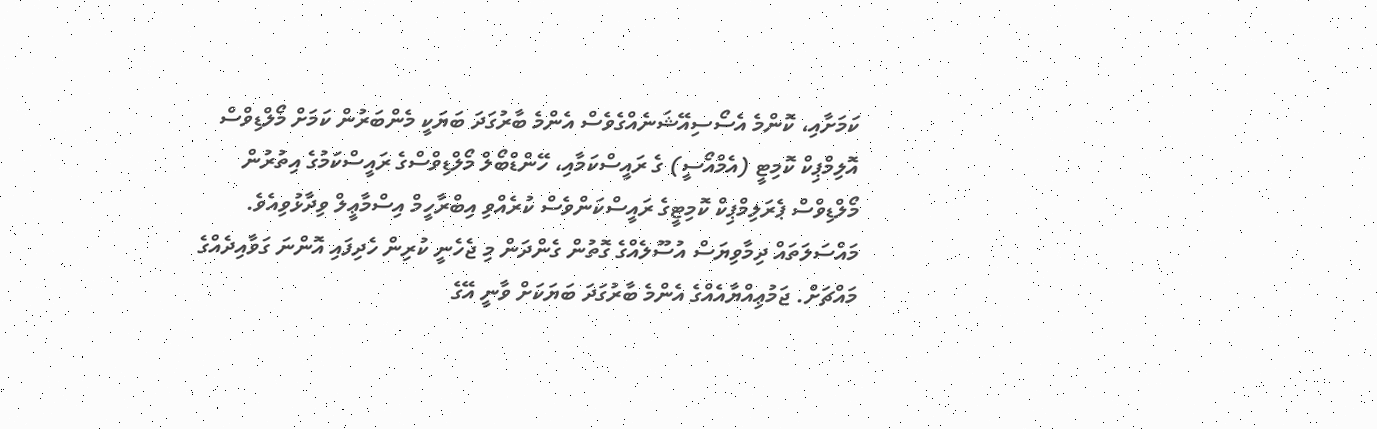ކަމަށާއި، ކޮންމެ އެސޯސިއޭޝަނެއްގެވެސް އެންމެ ބާރުގަދަ ބަޔަކީ މެންބަރުން ކަމަށް މޯލްޑިވްސް އޮލިމްޕިކް ކޮމިޓީ (އެމްއޯސީ) ގެ ރައީސްކަމާއި، ހޭންޑްބޯލް މޯލްޑިވްސްގެ ރައީސްކަމުގެ އިތުރުން މޯލްޑިވްސް ޕެރަލިމްޕިކް ކޮމިޓީގެ ރައީސްކަންވެސް ކުރެއްވި އިބްރާހީމް އިސްމާޢީލް ވިދާޅުވިއެވެ.
މައްސަލަތައް ދިމާވިޔަސް އުސޫލެއްގެ ގޮތުން ގެންދަން މި ޖެހެނީ ކުރިން ހެދިފައި އޮންނަ ގަވާއިދެއްގެ މައްޗަށް. ޖަމުޢިއްޔާއެއްގެ އެންމެ ބާރުގަދަ ބަޔަކަށް ވާނީ އޭގެ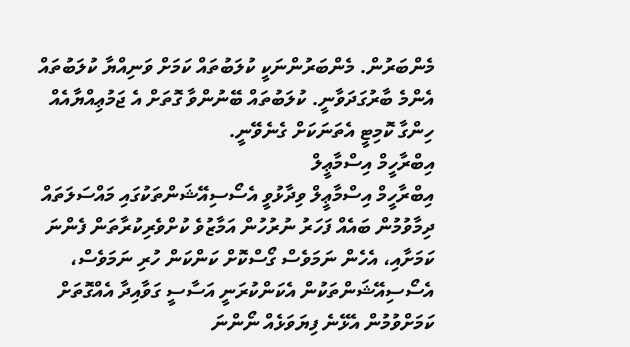މެންބަރުން. މެންބަރުންނަކީ ކުލަބުތައް ކަމަށް ވަނިއްޔާ ކުލަބުތައް އެންމެ ބާރުގަދަވާނީ. ކުލަބުތައް ބޭނުންވާ ގޮތަށް އެ ޖަމުޢިއްޔާއެއް ހިންގާ ކޮމިޓީ އެތަނަކަށް ގެނެވޭނީ.
އިބްރާހީމް އިސްމާޢީލް
އިބްރާހީމް އިސްމާޢީލް ވިދާޅުވީ އެސޯސިއޭޝަންތަކުގައި މައްސަލަތައް ދިމާވުމުން ބައެއް ފަހަރު ނުރުހުން އަމާޒުވެ ކުށްވެރިކުރާތަން ފެންނަ ކަމަށާއި، އެހެން ނަމަވެސް ގޯސްކޮށް ކަންކަން ހުރި ނަމަވެސް، އެސޯސިއޭޝަންތަކުން އެކަންކުރަނީ އަސާސީ ގަވާއިދާ އެއްގޮތަށް ކަމަށްވުމުން އެޅޭނެ ފިޔަވަޅެއް ނޯންނަ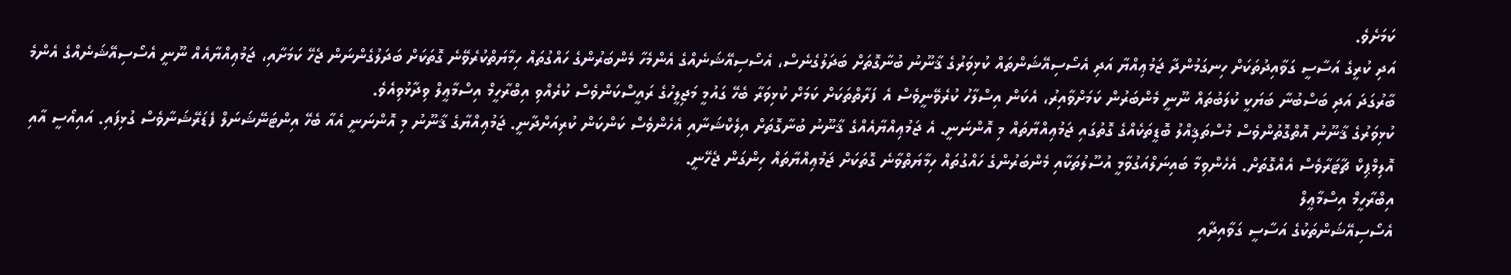ކަމަށެވެ.
އަދި ކުރީގެ އަސާސީ ގަވާއިދުތަކަށް ހިނގަމުންދާ ޖަމުޢިއްޔާ އަދި އެސޯސިއޭޝަންތައް ކުޅިވަރުގެ ޤާނޫނު ބުނާގޮތަށް ބަދަލުގެނެސް، އެސޯސިއޭޝަނެއްގެ އެންމެހާ މެންބަރުންގެ ހައްގުތައް ހިމާޔަތްކުރެވޭނެ ގޮތަކަށް ބަދަލުގެންނަން ޖެހޭ ކަމަށާއި، ޖަމުޢިއްޔާއެއް ނޫނީ އެސޯސިއޭޝަނެއްގެ އެންމެ ބާރުގަދަ އަދި ބަސްބުނާ ބަޔަކީ ކުލަބުތައް ނޫނީ މެންބަރުން ކަމަށްވާއިރު، އެކަން އިސްލާހު ކުރެވޭނީވެސް އެ ފަރާތްތަކަށް ކަމަށް ކުޅިވަރާ ބެހޭ ގައުމީ މަޖިލީހުގެ ރައީސްކަންވެސް ކުރެއްވި އިބްރާހީމް އިސްމާޢީލް ވިދާޅުވިއެވެ.
ކުޅިވަރުގެ ޤާނޫނު އޮތްގޮތުންވެސް މުސްތަޤިއްލު ބޮޑީތަކެއްގެ ގޮތުގައި ޖަމުޢިއްޔާތައް މި އޮންނަނީ. އެ ޖަމުޢިއްޔާއެއްގެ ޤާނޫނު ބުނާގޮތަށް އިލެކްޝަނާއި އެހެންވެސް ކަންކަން ކުރިއަށްދާނީ. ޖަމުޢިއްޔާގެ ޤާނޫނު މި އޮންނަނީ އެއާ ބެހޭ އިންޓަނޭޝަނަލް ފެޑަރޭޝަނާވެސް ގުޅިފައި. އައިއޯސީ އާއި އޮލިމްޕިކް ޗާޓަރާވެސް އެއްގޮތަށް. އެހެންވިމާ ބައިނަލްއަގުވާމީ އުސޫލުތަކާއި މެންބަރުންގެ ހައްގުތައް ހިމާޔަތްވާނެ ގޮތަކަށް ޖަމުޢިއްޔާތައް ހިންގަން ޖެހޭނީ.
އިބްރާހީމް އިސްމާޢީލް
އެސޯސިއޭޝަންތަކުގެ އަސާސީ ގަވާއިދާއި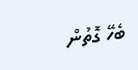ބެހޭ ގޮތުން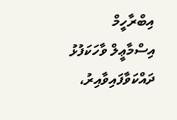އިބްރާހީމް އިސްމާޢީލް ވާހަކަފުޅު ދައްކަވާފައިވާއިރު،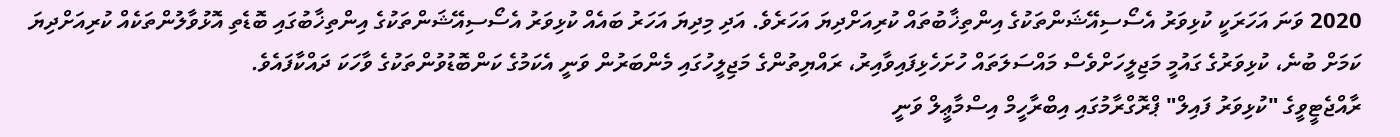2020 ވަނަ އަހަރަކީ ކުޅިވަރު އެސޯސިއޭޝަންތަކުގެ އިންތިޚާބުތައް ކުރިއަށްދިޔަ އަހަރެވެ. އަދި މިދިޔަ އަހަރު ބައެއް ކުޅިވަރު އެސޯސިއޭޝަންތަކުގެ އިންތިޚާބުގައި ބޮޑެތި އޮޅުވާލުންތަކެއް ކުރިއަށްދިޔަ ކަމަށް ބުނެ، ކުޅިވަރުގެ ގައުމީ މަޖިލީހަށްވެސް މައްސަލަތައް ހުށަހެޅިފައިވާއިރު، ރައްޔިތުންގެ މަޖިލީހުގައި މެންބަރުން ވަނީ އެކަމުގެ ކަންބޮޑުވުންތަކުގެ ވާހަކަ ދައްކާފައެވެ.
ރާއްޖެޓީވީގެ "ކުޅިވަރު ފައިލް" ޕްރޮގްރާމުގައި އިބްރާހީމް އިސްމާޢީލް ވަނީ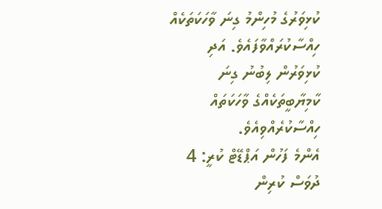ކުޅިވަރުގެ މުހިންމު ގިނަ ވާހަކަތަކެއް ހިއްސާކުރައްވާފައެވެ. އަދި ކުޅިވަރުން ލިބުނު ގިނަ ކާމިޔާބީތަކެއްގެ ވާހަކަތައް ހިއްސާކުރެއްވިއެވެ.
އެންމެ ފަހުން އަޕްޑޭޓް ކުރީ: 4 ދުވަސް ކުރިން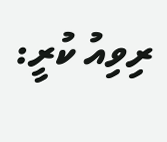ރިވިއު ކުރީ: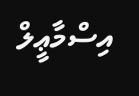އިސްމާޢީލް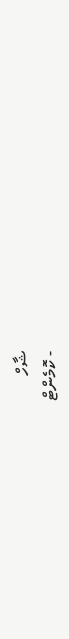ޝާހް
- ކޮމެންޓް